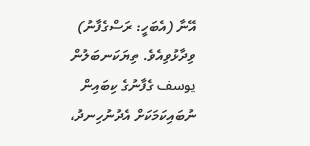އޭނާ (އެބަހީ: ރަސްގެފާނު) ވިދާޅުވިއެވެ. ތިޔަކަނބަލުން يوسف ގެފާނުގެ ކިބައިން ނުބައިކަމަކަށް އެދުނުހިނދު،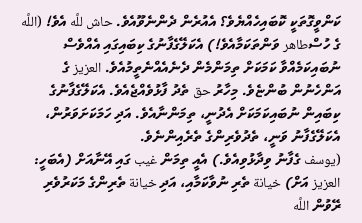ކަންވީގޮތަކީ ކޮބައިހެއްޔެވެ؟ އެއުރެން ދެންނެވޫއެވެ. حاش للَّه އެވެ! (اللَّه ގެ ހުސްطاهر ވަންތަކަމާއެވެ!) އެކަލޭގެފާނުގެ ކިބައިގައި އެއްވެސް ނުބައިކަމެއްވާ ކަމަކަށް ތިމަންމެން ދެނެއެއްނެތީމުއެވެ. العزيز ގެ އަންހެނުން ބުންޏެވެ. މިހާރު حق ތެދު ފާޅުވެއްޖެއެވެ. އެކަލޭގެފާނުގެ ކިބައިން ނުބައިކަމަކަށް އެދުނީ، ތިމަންނާއެވެ. އަދި ހަމަކަށަވަރުން، އެކަލޭގެފާނު ވަނީ، ތެދުވެރިންގެ ތެރެއިންނެވެ.
(يوسف ގެފާނު ވިދާޅުވިއެވެ.) އެއީ ތިމަން غيب ގައި އޭނާއަށް (އެބަހީ: العزيز އަށް) خيانة ތެރި ނުވާކަމާއި، އަދި خيانة ތެރިންގެ މަކަރުވެރި ރޭވުން اللَّه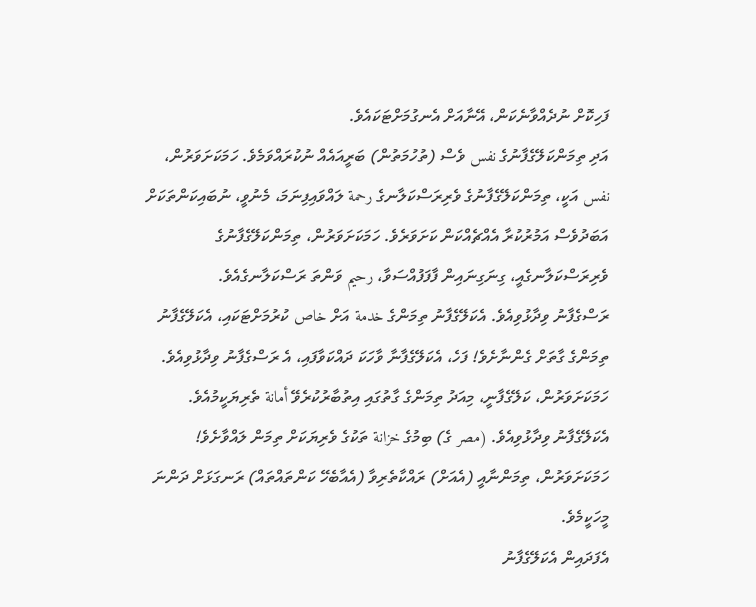ފަހިކޮށް ނުދެއްވާނެކަން، އޭނާއަށް އެނގުމަށްޓަކައެވެ.
އަދި ތިމަންކަލޭގެފާނުގެ نفس ވެސް (ތުހުމަތުން) ބަރީއައެއް ނުކުރައްވަމެވެ. ހަމަކަށަވަރުން، نفس އަކީ، ތިމަންކަލޭގެފާނުގެ ވެރިރަސްކަލާނގެ رحمة ލައްވައިފިނަމަ، މެނުވީ، ނުބައިކަންތަކަށް އަބަދުވެސް އަމުރުކުރާ އެއްޗެއްކަން ކަށަވަރެވެ. ހަމަކަށަވަރުން، ތިމަންކަލޭގެފާނުގެ ވެރިރަސްކަލާނގެއީ، ގިނަގިނައިން ފާފަފުއްސަވާ، رحيم ވަންތަ ރަސްކަލާނގެއެވެ.
ރަސްގެފާނު ވިދާޅުވިއެވެ. އެކަލޭގެފާނު ތިމަންގެ خدمة އަށް خاص ކުރުމަށްޓަކައި، އެކަލޭގެފާނު ތިމަންގެ ގާތަށް ގެންނާށެވެ! ފަހެ، އެކަލޭގެފާނާ ވާހަކަ ދައްކަވާފައި، އެ ރަސްގެފާނު ވިދާޅުވިއެވެ. ހަމަކަށަވަރުން، ކަލޭގެފާނީ، މިއަދު ތިމަންގެ ގާތުގައި އިތުބާރުކުރެވޭ أمانة ތެރިޔަކީމުއެވެ.
އެކަލޭގެފާނު ވިދާޅުވިއެވެ. (مصر ގެ) ބިމުގެ خزانة ތަކުގެ ވެރިޔަކަށް ތިމަން ލައްވާށެވެ! ހަމަކަށަވަރުން، ތިމަންނާއީ (އެއަށް) ރައްކާތެރިވާ (އެއާބެހޭ ކަންތައްތައް) ރަނގަޅަށް ދަންނަ މީހަކީމެވެ.
އެފަދައިން އެކަލޭގެފާނު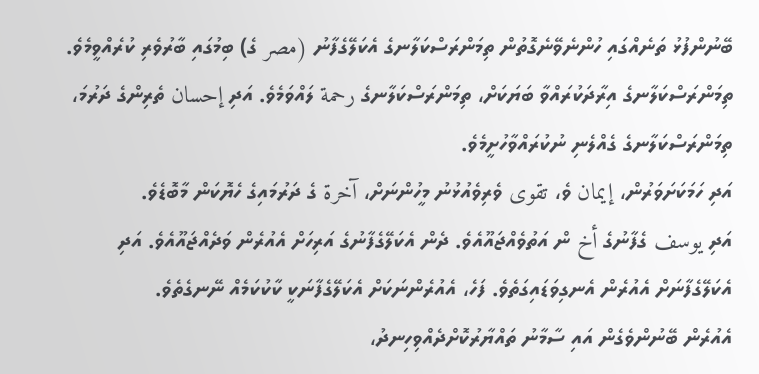ބޭނުންފުޅު ތަނެއްގައި ހުންނެވޭނެގޮތުން ތިމަންރަސްކަލާނގެ އެކަލޭގެފާނު (مصر ގެ) ބިމުގައި ބާރުވެރި ކުރެއްވީމެވެ. ތިމަންރަސްކަލާނގެ އިރާދަކުރައްވާ ބަޔަކަށް، ތިމަންރަސްކަލާނގެ رحمة ލައްވަމެވެ. އަދި إحسان ތެރިންގެ ދަރުމަ، ތިމަންރަސްކަލާނގެ ގެއްލެނި ނުކުރައްވާހުށީމެވެ.
އަދި ހަމަކަށަވަރުން، إيمان ވެ، تقوى ވެރިވެއުޅުނު މީހުންނަށް، آخرة ގެ ދަރުމައިގެ ހެޔޮކަން މާބޮޑެވެ.
އަދި يوسف ގެފާނުގެ أخ ން އަތުވެއްޖައޫއެވެ. ދެން އެކަލޭގެފާނުގެ އަރިހަށް އެއުރެން ވަދެއްޖައޫއެވެ. އަދި އެކަލޭގެފާނަށް އެއުރެން އެނގިވަޑައިގަތެވެ. ފަހެ، އެއުރެންނަކަށް އެކަލޭގެފާނަކީ ކާކުކަމެއް ނޭނގެތެވެ.
އެއުރެން ބޭނުންވެގެން އައި ސާމާނު ތައްޔާރުކޮށްދެއްވިހިނދު،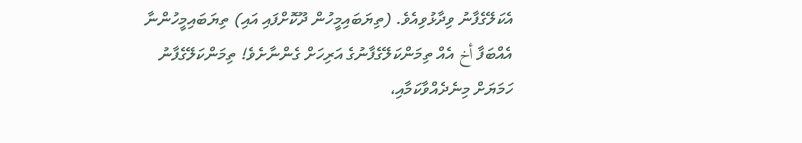އެކަލޭގެފާނު ވިދާޅުވިއެވެ. (ތިޔަބައިމީހުން ދޫކޮށްފައި އައި) ތިޔަބައިމީހުންނާ އެއްބަފާ أخ އެއް ތިމަންކަލޭގެފާނުގެ އަރިހަށް ގެންނާށެވެ! ތިމަންކަލޭގެފާނު ހަމަޔަށް މިނެދެއްވާކަމާއި،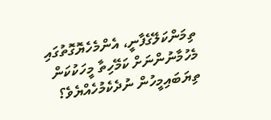ތިމަންކަލޭގެފާނީ، އެންމެހެޔޮގޮތުގައި މެހުމާނުންނަށް ކަމޭހިތާ މީހަކުކަން ތިޔަބައިމީހުން ނުދެކެމުހެއްޔެވެ؟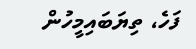ފަހެ، ތިޔަބައިމީހުން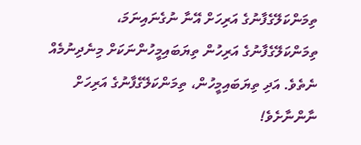ތިމަންކަލޭގެފާނުގެ އަރިހަށް އޭނާ ނުގެނައިނަމަ، ތިމަންކަލޭގެފާނުގެ އަރިހުން ތިޔަބައިމީހުންނަކަށް މިނެދިނުމެއް ނެތެވެ. އަދި ތިޔަބައިމީހުން، ތިމަންކަލޭގެފާނުގެ އަރިހަށް ނާންނާށެވެ!